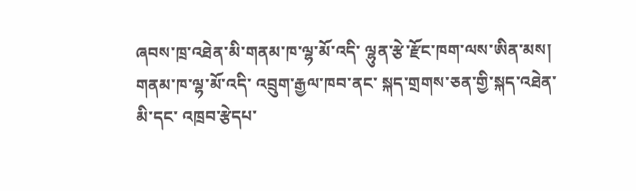ཞབས་ཁྲ་འཐེན་མི་གནམ་ཁ་ལྷ་མོ་འདི་ ལྷུན་རྩེ་རྫོང་ཁག་ལས་ཨིན་མས། གནམ་ཁ་ལྷ་མོ་འདི་ འབྲུག་རྒྱལ་ཁབ་ནང་ སྐད་གྲགས་ཅན་གྱི་སྐད་འཐེན་མི་དང་ འཁྲབ་རྩེདཔ་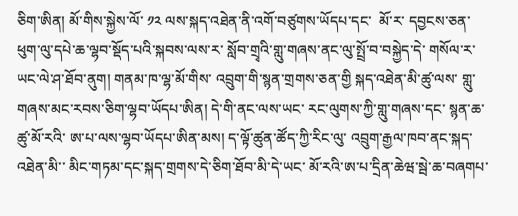ཅིག་ཨིན། མོ་གིས་སྐྱེས་ལོ་ ༡༢ ལས་སྐད་འཐེན་ནི་འགོ་བཙུགས་ཡོདཔ་དང་  མོ་ར་ དབྱངས་ཅན་ཕུག་ལུ་དཔེ་ཆ་ལྷབ་སྡོད་པའི་སྐབས་ལས་ར་ སློབ་གྲྭའི་གླུ་གཞས་ནང་ལུ་སྤྲོ་བ་བསྐྱེད་དེ་ གསོལ་ར་ཡང་ལེ་ཤ་ཐོབ་ནུག། གནམ་ཁ་ལྷ་མོ་གིས་ འབྲུག་གི་སྙན་གྲགས་ཅན་གྱི སྐད་འཐེན་མི་ཚུ་ལས་ གླུ་གཞས་མང་རབས་ཅིག་ལྷབ་ཡོདཔ་ཨིན། དེ་གི་ནང་ལས་ཡང་ རང་ལུགས་ཀྱི་གླུ་གཞས་དང་ སྙན་ཆ་ཚུ་མོ་རའི་ ཨ་པ་ལས་ལྷབ་ཡོདཔ་ཨིན་མས། ད་ལྟོ་ཚུན་ཚོད་ཀྱི་རིང་ལུ་ འབྲུག་རྒྱལ་ཁབ་ནང་སྐད་འཐེན་མི་་ མིང་གཏམ་དང་སྐད་གྲགས་དེ་ཅིག་ཐོབ་མི་དེ་ཡང་ མོ་རའི་ཨ་པ་དྲིན་ཆེཝ་སྦེ་ཆ་བཞགཔ་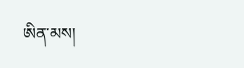ཨིན་མས།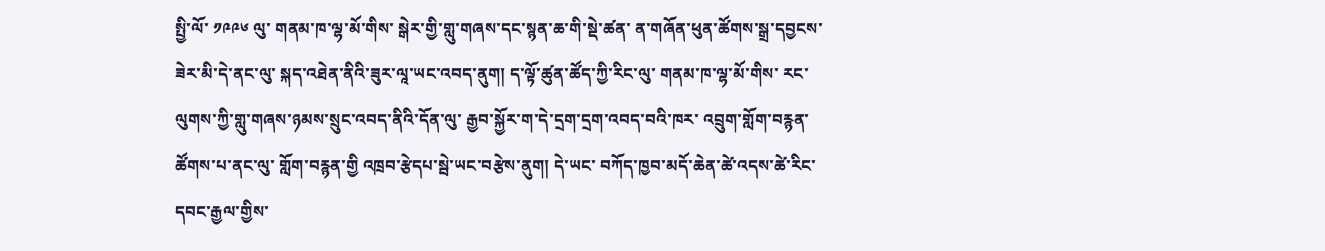སྤྱི་ལོ་ ༡༩༩༦ ལུ་ གནམ་ཁ་ལྷ་མོ་གིས་ སྒེར་གྱི་གླུ་གཞས་དང་སྙན་ཆ་གི་སྡེ་ཚན་ ན་གཞོན་ཕུན་ཚོགས་སྒྲ་དབྱངས་ཟེར་མི་དེ་ནང་ལུ་ སྐད་འཐེན་ནིའི་ཟུར་ལཱ་ཡང་འབད་ནུག། ད་ལྟོ་ཚུན་ཚོད་ཀྱི་རིང་ལུ་ གནམ་ཁ་ལྷ་མོ་གིས་ རང་ལུགས་ཀྱི་གླུ་གཞས་ཉམས་སྲུང་འབད་ནིའི་དོན་ལུ་ རྒྱབ་སྐྱོར་ག་དེ་དྲག་དྲག་འབད་བའི་ཁར་ འབྲུག་གློག་བརྙན་ཚོགས་པ་ནང་ལུ་ གློག་བརྙན་གྱི འཁྲབ་རྩེདཔ་སྦེ་ཡང་བརྩེས་ནུག། དེ་ཡང་ བཀོད་ཁྱབ་མདོ་ཆེན་ཚེ་འདས་ཚེ་རིང་དབང་རྒྱལ་གྱིས་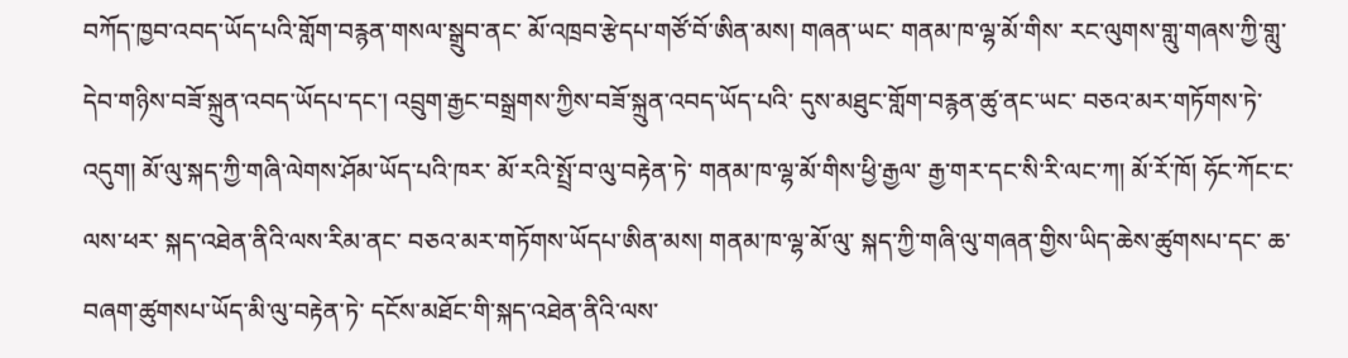བཀོད་ཁྱབ་འབད་ཡོད་པའི་གློག་བརྙན་གསལ་སྒྲུབ་ནང་ མོ་འཁྲབ་རྩེདཔ་གཙོ་བོ་ཨིན་མས། གཞན་ཡང་ གནམ་ཁ་ལྷ་མོ་གིས་ རང་ལུགས་གླུ་གཞས་ཀྱི་གླུ་དེབ་གཉིས་བཟོ་སྐྲུན་འབད་ཡོདཔ་དང་། འབྲུག་རྒྱང་བསྒྲགས་ཀྱིས་བཟོ་སྐྲུན་འབད་ཡོད་པའི་ དུས་མཐུང་གློག་བརྙན་ཚུ་ནང་ཡང་ བཅའ་མར་གཏོགས་ཏེ་འདུག། མོ་ལུ་སྐད་ཀྱི་གཞི་ལེགས་ཤོམ་ཡོད་པའི་ཁར་ མོ་རའི་སྤྲོ་བ་ལུ་བརྟེན་ཏེ་ གནམ་ཁ་ལྷ་མོ་གིས་ཕྱི་རྒྱལ་ རྒྱ་གར་དང་སི་རི་ལང་ཀ། མོ་རོ་ཁོ། ཧོང་ཀོང་ང་ལས་ཕར་ སྐད་འཐེན་ནིའི་ལས་རིམ་ནང་ བཅའ་མར་གཏོགས་ཡོདཔ་ཨིན་མས། གནམ་ཁ་ལྷ་མོ་ལུ་ སྐད་ཀྱི་གཞི་ལུ་གཞན་གྱིས་ཡིད་ཆེས་ཚུགསཔ་དང་ ཆ་བཞག་ཚུགསཔ་ཡོད་མི་ལུ་བརྟེན་ཏེ་ དངོས་མཐོང་གི་སྐད་འཐེན་ནིའི་ལས་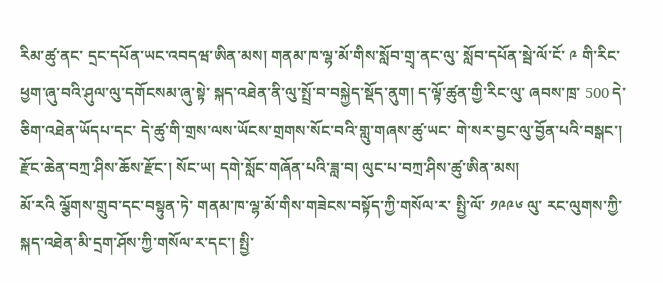རིམ་ཚུ་ནང་ དྲང་དཔོན་ཡང་འབདཝ་ཨིན་མས། གནམ་ཁ་ལྷ་མོ་གིས་སློབ་གྲྭ་ནང་ལུ་ སློབ་དཔོན་སྦེ་ལོ་ངོ་ ༩ གི་རིང་ ཕྱག་ཞུ་བའི་ཤུལ་ལུ་དགོངསམ་ཞུ་སྟེ་ སྐད་འཐེན་ནི་ལུ་སྤྲོ་བ་བསྐྱེད་སྡོད་ནུག། ད་ལྟོ་ཚུན་གྱི་རིང་ལུ་ ཞབས་ཁྲ་ 500 དེ་ཅིག་འཐེན་ཡོདཔ་དང་ དེ་ཚུ་གི་གྲས་ལས་ཡོངས་གྲགས་སོང་བའི་གླུ་གཞས་ཚུ་ཡང་ གེ་སར་བྱང་ལུ་བྱོན་པའི་བསྒང་། རྫོང་ཆེན་བཀྲ་ཤིས་ཆོས་རྫོང་། སོང་ཡ། དགེ་སློང་གཞོན་པའི་ཟླ་བ། ལུང་པ་བཀྲ་ཤིས་ཚུ་ཨིན་མས།
མོ་རའི ལྕོགས་གྲུབ་དང་བསྟུན་ཏེ་ གནམ་ཁ་ལྷ་མོ་གིས་གཟེངས་བསྟོད་ཀྱི་གསོལ་ར་ སྤྱི་ལོ་ ༡༩༩༦ ལུ་ རང་ལུགས་ཀྱི་སྐད་འཐེན་མི་དྲག་ཤོས་ཀྱི་གསོལ་ར་དང་། སྤྱི་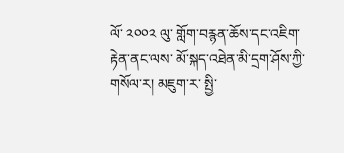ལོ་ ༢༠༠༢ ལུ་ གློག་བརྙན་ཆོས་དང་འཇིག་རྟེན་ནང་ལས་ མོ་སྐད་འཐེན་མི་དྲག་ཤོས་ཀྱི་གསོལ་ར། མཇུག་ར་ སྤྱི་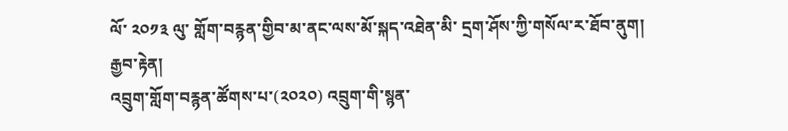ལོ་ ༢༠༡༣ ལུ་ གློག་བརྙན་གྱིབ་མ་ནང་ལས་མོ་སྐད་འཐེན་མི་ དྲག་ཤོས་ཀྱི་གསོལ་ར་ཐོབ་ནུག།
རྒྱབ་རྟེན།
འབྲུག་གློག་བརྙན་ཚོགས་པ་(༢༠༢༠) འབྲུག་གི་སྙན་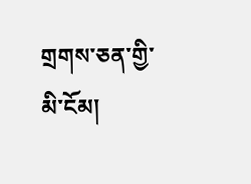གྲགས་ཅན་གྱི་མི་ངོམ།